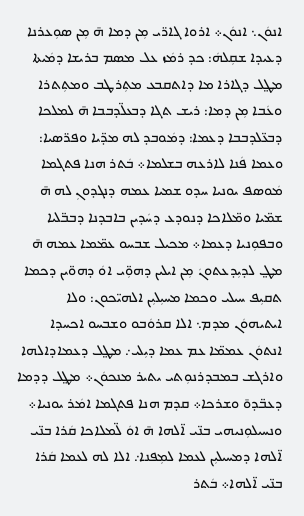ܐܢܘܿܢ܆ ܐܢܘܿܢ܀ ܐܪܘܐ ܓܐܪ̈ܝ ܡܼܢ ܕܡܐ ܗ̄ ܡܼܢ ܣܘܼܥܪܢܐ ܕܥܝܕܐ ܫܩܼܠܗܿ: ܟܕ ܪܡܿܙ ܥܠ ܡܣܡ ܒܪܝܫܐ ܕܡܿܝܬܐ ܡܛ݀ܠ ܕܓܐܪܐ ܡܐ ܕܐܬܩܒܥ ܡܬܼܪܛܒ ܘܡܬܼܬܪܐ ܘܥܿܒܐ ܡܼܢ ܕܡܐ: ܪܝܫ ܬܓܐ ܕܒܥܠ̈ܕܒܒܐ ܗ̄ ܠܡܠܟܐ ܕܒܥ̈ܠܕܒܒܐ ܕܥܡܐ: ܕܡܿܘܒܕ ܠܗ ܡܕ̈ܝܐ ܘܦܪ̈ܣܝܐ: ܘܥܡܐ ܦܿܢܐ ܠܐܪܥܗ ܒܫܠܡܐ܀ ܒܿܬܪ ܗܢܐ ܦܬܓܡܐ ܡܿܘܣܦ ܝܘܢܝܐ ܚܕܘ ܫܡܝܐ ܥܡܗ ܕܢܓܕܘܢܼ ܠܗ ܗ̄ ܫܡ̈ܝܐ ܘܡ̈ܠܐܟܐ ܕܢܘܕܥ ܕܚܿܕܝܢ ܒܐܒܕܢܐ ܕܒܒ̈ܠܝܐ ܘܒܦܘܼܢܝܐ ܕܥܡܐ܀ ܡܟܝܠ ܫܒܚܘ ܥܡ̈ܡܐ ܥܡܗ ܗ̄ ܡܛ݀ ܠܕܝܼܕܥܬܘܢܿ ܡܼܢ ܐܝܠܝܢ ܕܗܘܼ̈ܝ ܐܘܿ ܕܗܘ̈ܝܢ ܕܟܡܐ ܬܩܝܼܦ ܚܝܠܝ ܘܟܡܐ ܡܚܝܼܠܝܼܢ ܐܠܗܝ̈ܟܘܢ: ܘܠܐ ܐܝܬܝܗܘܿܢ ܡܕܡ܆ ܐܠܐ ܩܪܘܿܒܘ ܘܫܒܚܘ ܐܟܚܕܐ ܐܢܬܘܿܢ ܥܡܡ̈ܐ ܥܡ ܥܡܐ ܕܝܼܠܝ܇ ܡܛ݀ܠ ܕܥܡܐܕܐܠܗܐ ܘܐܪܓܫ ܒܡܒܕܪܢܘܼܬܝ ܝܬܝܪ ܡܢܟܘܿܢ܀ ܡܛ݀ܠ ܕܕܡܐ ܕܥܒ̈ܕܘ̄ ܘܫܪܟܐ܀ ܩܕܡ ܗܢܐ ܦܬܓܡܐ ܐܡܿܪ ܝܘܢܝܐ܀ ܘܢܚܝܠܘܼܢܝܗܝ ܒܢ̈ܝ ܐ̈ܠܗܐ ܗ̄ ܐܘܿ ܠ̈ܡܠܐܟܐ ܩܿܪܐ ܒܢ̈ܝ ܐ̈ܠܗܐ ܕܡܚܝܠܝܼܢ ܠܥܡܐ ܠܡܼܦܢܐ܇ ܐܠܐ ܠܗ ܠܥܡܐ ܩܿܪܐ ܒܢ̈ܝ ܐ̈ܠܗܐ܀ ܒܿܬܪ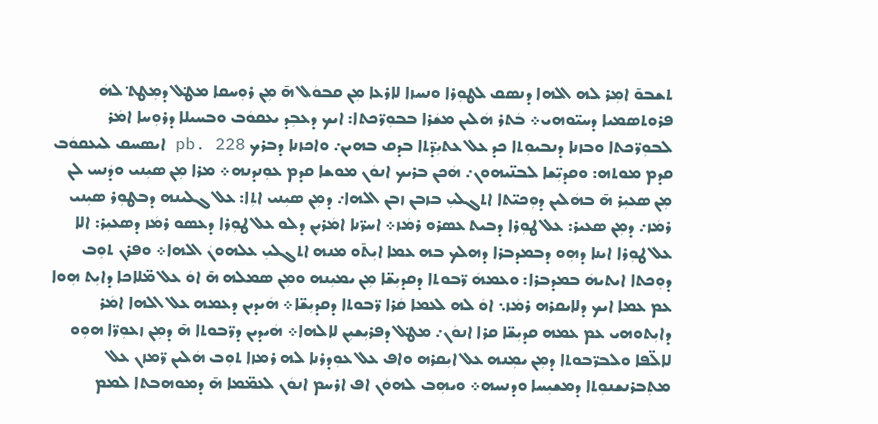ܬܫܒܘ̄ ܐܡܼܪ ܠܗ ܐܠܗܐ ܕܢܣܩ ܠܛܘܼܪܐ ܘܢܚܙܐ ܠܐܪܥܐ ܡܼܢ ܩܒܘܿܠ ܗ̄ ܡܼܢ ܪܘܼܚܩܐ ܡܛ݀ܠ ܕܡܼܛܬ݀ ܠܗܿ ܦܪܘܬܣܡܝܐ ܕܚܝ̈ܘܗܝ܀ ܒܿܬܪ ܗܿܠܝܢ ܡܫܿܪܐ ܒܒܘܼܪ̈ܟܬܐ: ܐܝܟ ܕܥܒܼܕ ܝܥܩܘܿܒ ܘܒܚܝܠܐ ܕܪܘܼܚܐ ܐܡܿܪ ܠܒܘܼܪ̈ܟܬܐ ܘܒܙܢܐ ܕܢܒܝܘܼܬܐ ܟܕ ܥܠ ܥܬܝܼܕ̈ܬܐ ܒܕܩ ܒܗܝܢ܇ ܘܐܟܙܢܐ ܕܒܪܟ pb. 228 ܐܝܣܚܩ ܠܝܥܩܘܿܒ ܩܕܡ ܡܘܬܗ: ܘܩܕܝܼ̈ܫܐ ܠܒܢ̈ܝܗܘܢ܇ ܗܿܟܢ ܒܪܝܟ ܐܢܘܿܢ ܡܘܫܐ ܩܕܡ ܥܘܼܢܕܢܗ܀ ܡܪܐ ܡܼܢ ܣܝܼܢܝ ܘܕܿܢܚ ܠܢ ܡܼܢ ܣܥܝܼܪ ܗ̄ ܒܗܿܠܝܢ ܕܘܼܟܝ̈ܬܐ ܐܬܓܠܝܼ ܒܙܒܢ ܙܒܢ ܐܠܗܐ܇ ܕܡܼܢ ܣܝܼܢܝ ܐܬܼܐ: ܥܠ ܓܠܝܢܗ ܕܒܛܘܼܪ ܣܝܼܢܝ ܪܡܿܙ܇ ܕܡܼܢ ܣܥܝܪ: ܥܠ ܛܘܼܪܐ ܕܒܝܬ ܥܣܪܘ ܪܡܿܙ܀ ܐܚܪ̈ܢܐ ܐܡܿܪܝܼܢ ܕܠܘ ܥܠ ܛܘܼܪܐ ܕܥܣܘ ܪܡܿܙ ܕܣܥܝܼܪ: ܐܠܐ ܥܠ ܛܘܼܪܐ ܐܝܢܐ ܕܗܼܘ ܕܒܡܕܒܪܐ ܕܗܠܟ ܒܗ ܥܡܐ ܐܝܼܬ̄ܘ ܡܢܗ ܐܬܓܠܝܼ ܥܠܗܘܢܿ ܐܠܗܐ܀ ܘܦܪܢ ܬܘܼܒ ܕܘܼܟܬܐ ܐܝܬܝܗܿ ܒܡܕܒܪܐ: ܘܥܡܗܿ ܪ̈ܒܘܬܐ ܕܩܕܝܼܫ̈ܐ ܡܼܢ ܝܡܝܼܢܗ ܘܡܼܢ ܣܡܠܗ ܗ̄ ܐܘܿ ܥܠ ܡ̈ܠܐܟܐ ܕܐܝܼܬ ܗܼܘܐ ܥܡ ܥܡܐ ܐܝܟ ܕܠܐܝܩܪܗ ܪܡܿܙ܆ ܐܘܿ ܠܗ ܠܥܡܐ ܩܿܪܐ ܪ̈ܒܘܬܐ ܕܩܕܝܼܫ̈ܐ܀ ܗܿܝܕܝܢ ܕܥܡܗ ܥܠ ܐܠܗܐ ܐܡܿܪ ܕܐܝܼܬܘܗܝ ܥܡ ܥܡܗ ܩܕܝܼܫ̈ܐ ܩܪܐ ܐܢܘܿܢ܇ ܡܛ݀ܠ ܕܦܪܝܼܫܝܼܢ ܠܐܠܗܐ܀ ܗܿܝܕܝܢ ܕܪ̈ܒܘܬܐ ܗ̄ ܕܡܼܢ ܙܥܘܼܪ̈ܐ ܗܘܼܘ ܠܐܠ̈ܦܐ ܘܠܒܪ̈ܒܘܬܐ ܕܡܼܢ ܝܡܼܢܗ ܥܠ ܐܝܼܩܪܗ ܘܐܦ ܥܠ ܥܘܼܕܪܢܐ ܠܗ ܪܡܙܐ ܬܘܼܒ ܗܿܠܝܢ ܪ̈ܡܙܢ ܥܠ ܡܬܼܒܪܢܫܢܘܼܬܐ ܕܡܫܝܼܚܐ ܘܕܢܚܗ܀ ܘܝܗܼܒ ܠܗܘܿܢ ܐܦ ܐܪܚܡ ܐܢܘܿܢ ܠܥܡ̈ܡܐ ܗ̄ ܕܡܘܗܒܬܐ ܠܡܡ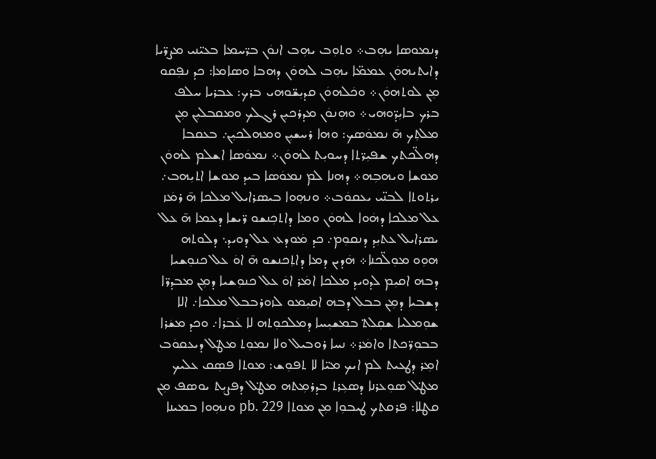ܕܢܡܘܣܐ ܝܗܼܒ܀ ܘܬܘܼܒ ܝܗܼܒ ܐܢܘܿܢ ܒܪ̈ܚܡܐ ܒܥܝ̈ܢܝ ܡܨܪ̈ܝܐ ܕܐܝܬܝܗܘܿܢ ܥܡܡ̈ܐ ܝܗܼܒ ܠܗܘܿܢ ܕܗܒܐ ܘܣܐܡܐ: ܟܕ ܢܦܼܩܘ ܡܼܢ ܠܘܬܗܘܿܢ܀ ܘܟܿܠܗܘܿܢ ܩܕܝܼܫ̈ܘܗܝ ܒܪܟ: ܥܒܪܝܐ ܚܠܦ ܒܪܟ ܒܐܝܼܕ̈ܘܗܝ܀ ܘܗܼܢܘܿܢ ܡܕܪܟܝܼܢ ܪܓܠܟ ܘܡܩܒܠܝܼܢ ܡܼܢ ܡܠܬܼܟ ܗ̄ ܢܡܘܿܣܟ: ܘܗܐ ܪܚܫܝܼܢ ܘܡܗܠܟܝܼܢ܇ ܒܥܩܒܐ ܕܗܠ̈ܟܬܟ ܫܦܝܼܪ̈ܬܐ ܕܚܘܝܼܬ ܠܗܘܿܢ܀ ܢܡܘܿܣܐ ܐܫܠܡ ܠܗܘܿܢ ܡܘܫܐ ܘܝܗܒܼܗ܀ ܕܗܢܐ ܠܡ ܢܡܘܿܣܐ ܒܝܕ ܡܘܫܐ ܐܬܝܼܗܒ܇ ܝܪܬܘܬܐ ܠܒܢ̈ܝ ܝܥܩܘܿܒ܀ ܘܢܗܼܘܐ ܒܝܣܪܐܝܠ ܡܠܟܐ ܗ̄ ܪܡܿܙ ܥܠ ܡܠܟܐ ܕܗܿܘܐ ܠܗܘܿܢ ܘܡܐ ܕܐܬܟܼܢܫܘ ܪ̈ܝܫܐ ܕܥܡܐ ܗ̄ ܥܠ ܝܣܪܐܝܠ ܥܬܝܼܕ ܕܢܩܘܼܡ܇ ܟܕ ܡܿܘܕܥ ܥܠ ܕܘܝܕ܆ ܕܠܘܬܗ ܗܘܼܘ ܡܘܼܠ̈ܟܢܐ܀ ܗܿܕܝܢ ܕܡܐ ܕܐܬܼܟܢܫܘ ܗ̄ ܐܘܿ ܥܠ ܟܢܘܼܫܝܐ ܕܒܗ ܐܩܝܼܡ ܠܕܘܝܕ ܡܠܟܐ ܐܡܿܪ ܐܘܿ ܥܠ ܟܢܘܼܫܝܐ ܕܡܼܢ ܡܒܕܪ̈ܐ ܕܫܒܝܐ ܕܡܼܢ ܒܒܠ ܕܒܗ ܐܩܝܼܡܘ ܠܙܘܪܒܒܠ ܡܠܟܐ܇ ܐܠܐ ܫܘܼܡܠܝܐ ܫܩܼܠܬ݀ ܒܡܫܝܼܚܐ ܕܡܠܟܘܼܬܗ ܠܐ ܥܿܒܪܐ܇ ܘܟܕ ܡܫܿܪܐ ܒܒܘܼܪ̈ܟܬܐ ܘܐܡܿܪ܀ ܢܚܐ ܪܘܒܝܠ ܘܠܐ ܢܡܘܼܬ ܡܛ݀ܠ ܕܝܥܩܘܿܒ ܐܡܼܪ ܕܛܥܝܬ ܠܡ ܐܝܟ ܡܝ̈ܐ ܠܐ ܬܦܘܼܫ: ܡܘܬܐ ܦܣܼܩ ܥܠܝܟ ܡܛ݀ܠ ܣܘܼܥܪܢܐ ܕܣܥܼܪܬ ܒܕܪܡܼܬܗ ܡܛ݀ܠ ܕܦܨܝܼܬ ܝܘܣܦ ܡܼܢ ܩܛܠܐ: ܦܪܩܬܟ ܛܝܒܘܼܐ ܡܼܢ ܡܘܬܐ pb. 229 ܘܢܗܼܘܐ ܒܡܝܢܐ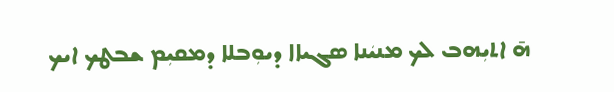ܗ̄ ܐܬܝܼܗܒ ܠܟ ܡܢܝܿܢܐ ܣܓܝܐܐ ܕܝܘܼܒܠܐ ܕܡܩܝܼܡ ܫܒܛܟ ܐܝܟ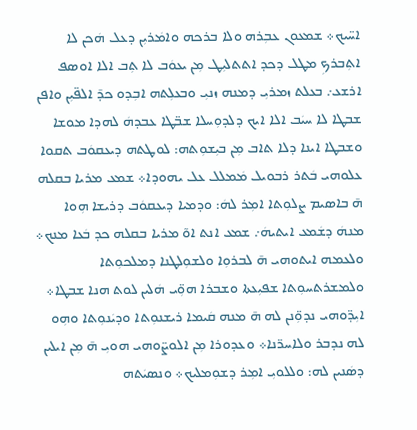ܐܚ̈ܝܟ܀ ܫܡܥܘܢ ܥܒܼܪܗ ܘܠܐ ܒܪܟܗ ܘܐܡܿܪܝܼܢ ܕܥܠ ܗܿܟܢ ܠܐ ܐܬܼܒܪܟܼ ܡܛܠ ܕܟܕ ܐܬܬܠܝܼܛ ܡܼܢ ܝܥܘܿܒ ܠܐ ܬܼܒ ܐܠܐ ܐܘܣܦ ܐܪܫܥ܇ ܒܥܠܬ ܙܡܪܝܼ ܕܡܢܗ ܙܢܝܼ ܘܒܥܠܼܬܗ ܐܒܼܕܘ ܟܕ̄ ܐܠܦ̈ܝܼܢ ܘܐܦܢ ܫܒܛܐ ܠܐ ܚܝܿܒ ܐܠܐ ܐܝܟ ܕܠܕܘܼܚܠܐ ܫܒ̈ܛܐ ܥܒܕܗܿ ܠܗܕܐ ܡܘܫܐ ܘܫܒܛܐ ܐܝܢܐ ܕܠܐ ܬܐܒ ܡܼܢ ܒܝܼܫܘܼܬܗ: ܠܘܛܬܗ ܕܝܥܩܘܿܒ ܬܩܘܐ ܥܠܘܗܝ ܒܿܬܪ ܪܒܘܝܠ ܡܿܡܠܠ ܥܠ ܝܗܘܕܐ܀ ܫܡܥ ܡܪܝܐ ܒܩܠܗ ܗ̄ ܒܐܣܝܡ ܨܠܘܼܬܐ ܐܡܼܪ ܠܗܿ: ܘܕܡܝܐ ܕܝܥܩܘܿܒ ܕܪܝܫܐ ܗܼܘܐ ܡܢܗܿ ܕܫܿܡܥ ܐܝܬܝܗܿ܇ ܫܡܥ ܐܢܬ ܐܘ̃ ܡܪܝܐ ܒܩܠܗ ܟܕ ܒܿܥܐ ܡܢܟ܀ ܘܠܥܡܗ ܐܝܬܘܗܝ ܗ̄ ܠܒܪܘܼܐ ܘܠܫܘܼܠܛܢܐ ܕܡܠܟܘܼܬܐ ܘܠܡܫܪܬܚܘܼܬܐ ܫܦܝܼܥܬܐ ܘܫܒܪܐ ܗܘܼ̈ܝ ܗܿܠܝܢ ܠܘܬ ܗܢܐ ܫܒܛܐ܀ ܐܝܼܕ̈ܘܗܝ ܢܕܘܼ̈ܢܢ ܠܗ ܗ̄ ܡܢܗ ܩܿܝܡܐ ܪܝܫܢܘܼܬܐ ܘܕܝܿܢܘܼܬܐ ܘܗܼܘ ܠܗ ܢܕܒܪ ܘܠܐܚܪ̈ܢܐ܀ ܘܥܕܘܪܐ ܡܼܢ ܐܠܘܨ̈ܘܗܝ ܗܘܝܼ ܗ̄ ܡܼܢ ܐܝܠܝܢ ܕܣܿܢܝܢ ܠܗ: ܘܠܠܘܝܼ ܐܡܼܪ ܕܫܘܼܡܠܝܟ܀ ܘܢܣܝܿܬܗ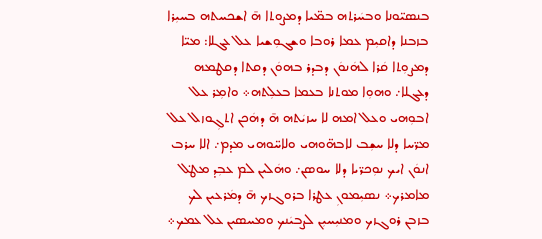ܒܢܣܝ̈ܘܢܐ ܘܒܚܿܪܬܗ ܒܡ̈ܝܐ ܕܡܨܘܬܐ ܗ̄ ܐܫܟܚܬܗ ܒܚܝܼܪܐ ܒܙܒܢܐ ܕܐܩܝܼܡ ܥܡܐ ܪܘܒܐ ܘܫܓܘܼܫܝܐ ܥܠ ܥܓܠܐ: ܡܝ̈ܐ ܕܡܨܘܼܬܐ ܩܿܪܐ ܠܗܿܢܘܿܢ ܕܒܕܪ ܒܗܘܿܢ ܕܩܬܐ ܕܩܛܡܗ ܕܥܓܠܐ܇ ܘܗܘܼܐ ܡܘܬܢܐ ܒܥܡܐ ܒܥܠܼܬܗ܀ ܘܐܡܼܪ ܥܠ ܐܒܘܼܗܝ ܘܥܠ ܐܡܗ ܠܐ ܚܙܝܿܬܗ ܗ̄ ܕܗܿܟܢ ܐܬܓܼܘܙܠ ܥܠ ܡܪ̈ܚܐ ܕܠܐ ܚܫܼܒ ܠܐܒܗ̈ܘܗܝ ܘܠܐܚ̈ܘܗܝ ܡܕܡ܇ ܐܠܐ ܚܪܒ ܐܢܘܿܢ ܐܝܟ ܢܘܼܟܪ̈ܝܐ ܕܠܐ ܚܘܣܢ܇ ܘܗܿܠܝܢ ܠܡ ܥܒܼܕ ܡܛ݀ܠ ܡܐܡܪܟ܀ ܢܣܝܼܡܘܢܼ ܥܛܪܐ ܒܪܘܓܙܟ ܗ̄ ܕܡܿܪܥܝܢ ܠܟ ܒܙܒܢ ܪܘܓܙܟ ܘܡܢܝܼܚܝܼܢ ܠܨܒܝܿܢܟ ܘܡܚܣܝܢ ܥܠ ܥܡܟ܀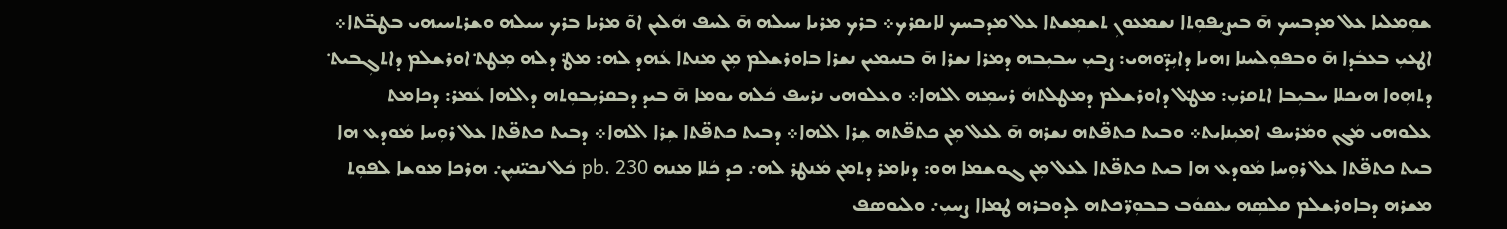ܫܘܼܡܠܝܐ ܥܠ ܡܕܒܚܟ ܗ̄ ܒܝܨܝܼܦܘܼܬܐ ܢܫܡܥܘܢܼ ܬܫܡܼܫܬܐ ܥܠ ܡܕܒܚܟ ܠܐܝܩܪܟ܀ ܒܪܟ ܡܪܝܐ ܚܝܠܗ ܗ̄ ܠܚܦ ܗܿܠܝܢ ܐܘ̃ ܡܪܝܐ ܒܪܟ ܚܝܠܗ ܘܫܪܬܚܝܗܝ ܒܛܒ̈ܬܐ܀ ܐܛܥܝܼ ܒܥܒܿܕܐ ܗ̄ ܘܒܦܘܼܠܚܢܐ ܙܗܝܐ ܕܐܝܼܕ̈ܘܗܝ: ܨܒܝܼ ܚܒܝܼܒܗ ܕܡܪܐ ܢܫܪܐ ܗ̄ ܒܢܝܡܝܢ ܢܫܪܐ ܒܐܘܪܫܠܡ ܡܼܢ ܡܢܬܐ ܥܿܗܕ ܠܗ: ܡܛ݀ ܕܠܗ ܡܼܛܬ݀ ܐܘܪܫܠܡ ܕܐܬܓܼܒܝܬ݀ ܕܬܗܼܘܐ ܗܝܟܠܐ ܚܒܝܼܒܐ ܐܬܩܪܝܼ: ܡܛ݀ܠ ܕܐܘܪܫܠܡ ܕܡܛܠܬܗܿ ܪܚܡܼܗ ܐܠܗܐ܀ ܘܥܠܘܗܝ ܢܪܚܦ ܟܿܠܗ ܝܘܡܐ ܗ̄ ܒܝܕ ܕܒܩܪܝܼܒܘܼܬܗ ܕܐܠܗܐ ܥܿܡܪ: ܕܟܐܡܬ ܥܠܘܗܝ ܡܿܓܢ ܘܡܿܪܚܦ ܐܡܝܼܢܐܝܬ܀ ܘܒܝܬ ܟܬܦ̈ܬܗ ܢܫܪܗ ܗ̄ ܠܥܠ ܡܼܢ ܟܬܦ̈ܬܗ ܫܼܪܐ ܐܠܗܐ܀ ܕܒܝܬ ܟܬܦ̈ܬܐ ܫܼܪܐ ܐܠܗܐ܀ ܕܒܝܬ ܟܬܦ̈ܬܐ ܥܠ ܪܘܼܚܐ ܡܿܘܕܥ ܗܐ ܒܝܬ ܟܬܦ̈ܬܐ ܥܠ ܪܘܼܚܐ ܡܿܘܕܥ ܗܐ ܒܝܬ ܟܬܦ̈ܬܐ ܠܥܠ ܡܼܢ ܓܘܫܡܐ ܗܘ: ܕܢܐܡܪ ܕܬܡܢ ܡܿܢܛܪ ܠܗ܇ ܟܕ ܟܿܠܐ ܡܢܗ pb. 230 ܟܿܠ ܢܟܝ̈ܢܝܼܢ܇ ܗܪܟܐ ܡܘܫܐ ܠܦܘܼܬ ܡܫܪܗ ܕܒܐܘܪܫܠܡ ܩܠܣܼܗ ܝܥܩܘܿܒ ܒܒܘܼܪ̈ܟܬܗ ܠܕܘܒܪܗ ܛܡܐܐ ܨܚܝܼ܇ ܘܠܝܘܣܦ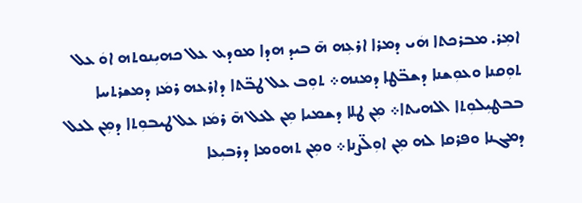ܐܡܼܪ. ܡܒܪܟܬܐ ܗܿܝ ܕܡܪܐ ܐܪܥܼܗ ܗ̄ ܒܝܕ ܗܕܐ ܡܘܕܥ ܥܠ ܟܗܝܼܢܘܬܗ ܐܘܿ ܥܠ ܬܘܼܩܢܐ ܘܥܘܼܫܢܐ ܕܫܒ̈ܛܐ ܕܡܢܗ܀ ܬܘܼܒ ܥܠ ܛܒ̈ܬܐ ܕܐܪܥܗ ܪܡܿܙ ܕܡܫܪܬܚܐ ܒܒܛܝܼܠܘܼܬܐ ܐܠܗܝܬܐ܀ ܡܼܢ ܛܠܐ ܕܫܡܝܐ ܡܼܢ ܠܥܠ ܗ̄ ܪܡܿܙ ܥܠ ܛܝܒܘܼܬܐ ܕܡܼܢ ܠܥܠ ܕܡܓܢܐ ܘܦܪܩܐ ܠܗ ܡܼܢ ܐܘܼܠ̈ܨܢܐ܀ ܘܡܼܢ ܬܗܘܡܐ ܕܪܒܝܼܥܐ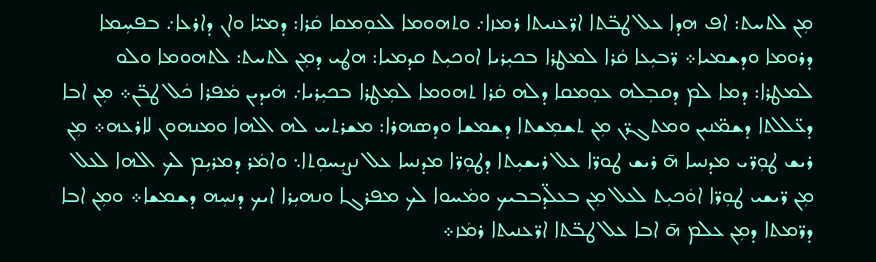ܡܼܢ ܠܬܚܬ: ܐܦ ܗܕܐ ܥܠ ܛܒ̈ܬܐ ܐܪ̈ܥܢܝܬܐ ܪܡܙܐ܇ ܘܬܗܘܡܐ ܠܥܘܼܡܩܐ ܩܿܪܐ: ܕܡܝ̈ܐ ܘܐܢ ܕܐܪܥܐ܇ ܒܦܚܼܡܐ ܕܪܘܡܐ ܘܕܫܡܝܐ܀ ܪ̈ܒܝܼܥܐ ܩܿܪܐ ܠܡܛܪܐ ܒܟܝܼܪܝܐ ܐܘܟܝܼܬ ܩܕܡܝܐ: ܗܜܝ ܕܡܼܢ ܠܬܚܬ: ܠܬܗܘܡܐ ܘܠܘ ܠܡܛܪܐ: ܕܡܐ ܠܡ ܕܩܒܼܠܗ ܥܘܼܡܩܐ ܕܠܗ ܩܿܪܐ ܬܗܘܡܐ ܠܡܼܛܪܐ ܒܟܝܼܪܝܐ܇ ܗܿܝܕܝܢ ܡܿܦܪܐ ܟܿܠ ܛܒ̈ܢ܀ ܡܼܢ ܐܒܐ ܕܥ̈ܠܠܬܐ ܕܫܡ̈ܢܝܢ ܘܡܬܓܪ̈ܢ ܡܼܢ ܬܫܡܼܫܬܐ ܕܫܡܫܐ ܘܕܣܗܪܐ: ܡܫܪܬܚ ܠܗ ܐܠܗܐ ܘܡܢܗܘܢ ܠܐܪܥܗ܀ ܡܼܢ ܪܝܫ ܛܘܼܪ̈ܝ ܡܕܢܚܐ ܗ̄ ܪܝܫ ܛܘܪ̈ܐ ܥܠ ܪܝܫܝܼܬܐ ܕܛܘܼܪ̈ܐ ܡܕܢܚܐ ܥܠ ܢܨܝܼܚܘܼܬܐ܆ ܘܐܡܿܪ ܕܡܪܝܼܡ ܠܟ ܐܠܗܐ ܠܥܠ ܡܼܢ ܪ̈ܝܫܝ ܛܘܼܪ̈ܐ ܐܘܿܟܝܼܬ ܠܥܠ ܡܼܢ ܒܥܠ̈ܕܒܒܝܟ ܘܡܿܚܘܐ ܠܟ ܡܦܪܓܐ ܘܢܗܝܼܪܐ ܐܝܟ ܕܢܚܼܗ ܕܫܡܫܐ܀ ܘܡܼܢ ܐܒܐ ܕܪ̈ܡܬܐ ܕܡܼܢ ܥܠܡ ܗ̄ ܐܒܐ ܥܠ ܛܒ̈ܬܐ ܐܪ̈ܥܢܝܬܐ ܪܡܿܙ܀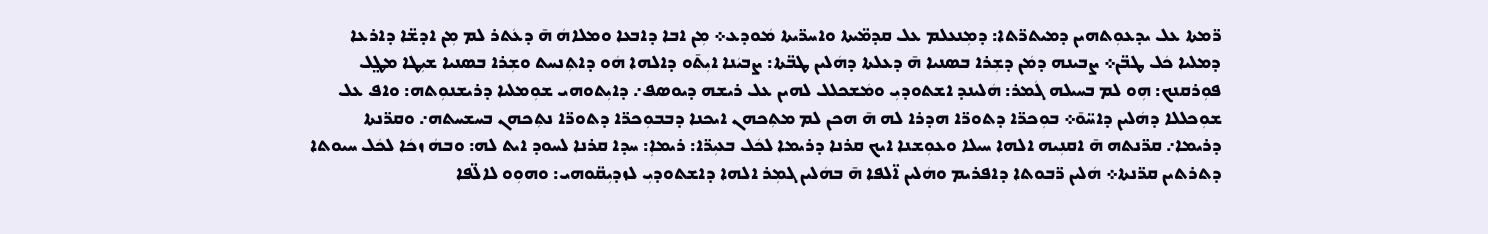ܪ̈ܡܬܐ ܥܠ ܝܕܥܘܼܬܗܝܢ ܕܡܝܬܪ̈ܬܐ: ܕܡܼܢܥܠܡ ܥܠ ܩܕܡ̈ܝܬܐ ܘܐܚܪ̈ܝܬܐ ܡܿܘܕܥ܀ ܡܼܢ ܐܒܐ ܕܐܒܥܐ ܘܡܠܐܗܿ ܗ̄ ܕܥܿܬܪ ܠܡ ܡܼܢ ܐܕܫ̈ܐ ܕܐܪܥܐ ܕܡܠܝܐ ܟܿܠ ܛܒ̈ܢ܀ ܨܒܝܢܗ ܕܡܿܢ ܕܫܼܪܐ ܒܣܢܝܐ ܗ̄ ܕܥܠܬܐ ܕܗܿܠܝܢ ܛܒ̈ܬܐ: ܨܒܝܿܢܐ ܐܝܼܬ̄ܘ ܕܐܠܗܐ ܗܿܘ ܕܐܬܼܢܚܬ ܘܫܼܪܐ ܒܣܢܝܐ ܫܝܼܛܐ ܡܛ݀ܠ ܦܘܼܪܩܢܟ: ܗܼܘ ܠܡ ܒܚܝܠܗ ܓܿܡܪ: ܗܿܠܝܢܕ ܐܫܬܘܕܝܼ ܘܡܿܫܟܠܠ ܠܗܝܢ ܥܠ ܪܝܫܗ ܕܝܘܣܦ܇ ܕܐܝܼܬܘܗܝ ܫܘܼܡܠܝܐ ܕܪܝܫܢܘܼܬܗ: ܘܐܦ ܥܠ ܫܘܼܟܠܠܐ ܕܗܿܠܝܢ ܕܐܚ̈ܘ̄܀ ܒܘܼܟܪ̈ܐ ܕܬܘܪ̈ܐ ܗܕܪܐ ܠܗ ܗ̄ ܗܟܢ ܠܡ ܡܬܼܟܗܢ ܐܝܟܢܐ ܕܒܒܘܼܟܪ̈ܐ ܕܬܘܪ̈ܐ ܢܬܼܟܗܢ ܒܚܫܚܬܗ܇ ܘܩܪ̈ܢܬܐ ܕܪܝܡܐ܇ ܩܪ̈ܢܬܗ ܗ̄ ܐܩܢܼܝܗ ܐܠܗܐ ܚܝܠܐ ܘܥܘܼܫܢܐ ܐܝܟ ܩܪܢܐ ܕܪܝܡܐ ܠܟܿܠ ܒܥܝܼܪ̈ܐ: ܪܝܡܐܼ: ܚܕܐ ܩܪܢܐ ܠܚܘܕ ܐܝܬ ܠܗ: ܘܒܗܿ ܙܟܿܐ ܠܟܿܠ ܚܝܘܬܐ ܕܬܪܬܝܢ ܩܪ̈ܢܬܐ܀ ܗܿܠܝܢ ܪ̈ܒܘܬܐ ܕܐܦܪܝܡ ܘܗܿܠܝܢ ܐ̈ܠܦܐ ܗ̄ ܒܗܿܠܝܢ ܓܡܼܪ ܐܠܗܐ ܕܐܫܬܘܕܝܼ ܠܙܕܝܼܩ̈ܘܗܝ: ܘܗܘܼܘ ܠܐܠ̈ܦܐ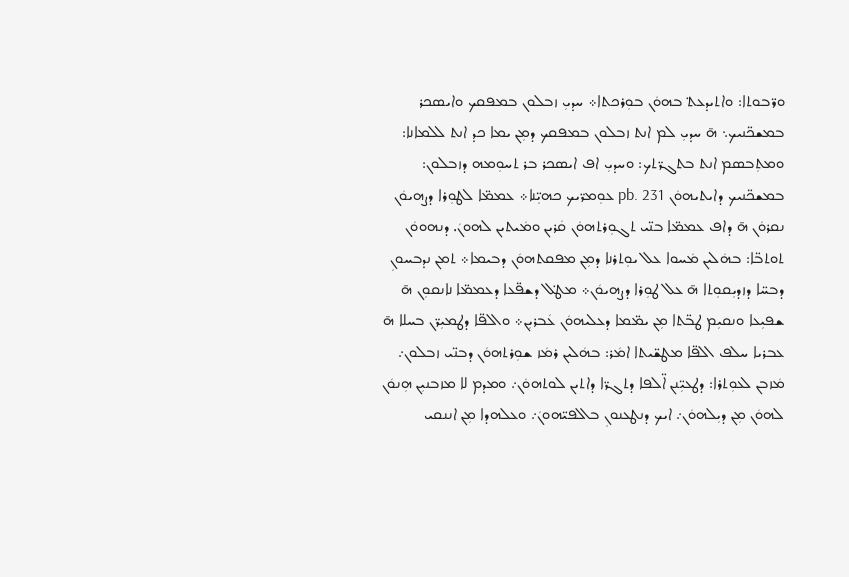ܘܪ̈ܒܘܬܐ: ܘܐܬܝܕܥܬ݀ ܒܗܘܿܢ ܒܘܼܪܟܬܐ܀ ܚܕܝܼ ܙܒܠܘܢ ܒܡܦܩܟ ܘܐܝܣܟܪ ܒܡܫܟ̈ܢܝܟ܆ ܗ̄ ܚܕܝܼ ܠܡ ܐܢܬ ܙܒܠܘܢ ܒܡܦܩܟ ܕܡܼܢ ܝܡܐ ܟܕ ܐܢܬ ܠܠܡܐܢܐ: ܘܡܬܼܒܣܡ ܐܢܬ ܒܬܓܪ̈ܬܟ: ܘܚܕܝܼ ܐܦ ܐܝܣܟܪ ܒܪ ܬܚܘܼܡܗ ܕܙܒܠܘܢ: ܒܡܫܟ̈ܢܝܟ ܕܐܝܬܝܗܘܿܢ pb. 231 ܥܘܼܡܪ̈ܝܟ ܟܗܝܼ̈ܢܐ܀ ܥܡܡ̈ܐ ܠܛܘܼܪܐ ܕܨܗܝܘܿܢ ܢܩܪܘܿܢ ܗ̄ ܕܐܦ ܥܡܡ̈ܐ ܒܢ̈ܝ ܬܓܘܼܪܬܗܘܿܢ ܩܿܪܝܢ ܘܡܿܝܬܝܢ ܠܗܘܢܿ. ܕܢܗܘܘܿܢ ܬܘܬܒ̈ܐ: ܒܗܿܠܝܢ ܡܿܚܘܐ ܥܠ ܝܘܼܬܪܢܐ ܕܡܼܢ ܡܦܩܬܗܘܿܢ ܕܒܝܡܐ܀ ܬܡܢ ܢܕܒܚܘܢܼ ܕܒܚ̈ܐ ܕܙܕܝܼܩܘܼܬܐ ܗ̄ ܥܠ ܛܘܼܪܐ ܕܨܗܝܘܿܢ܀ ܡܛ݀ܠ ܕܫܦ̈ܥܐ ܕܥܡܡ̈ܐ ܢܐܢܩܘܼܢ ܗ̄ ܫܦܝܼܥܐ ܘܢܩܝܼܡ ܛܒ̈ܬܐ ܡܼܢ ܝܡ̈ܡܐ ܕܥܠܝܗܘܿܢ ܥܿܒܪܝܼܢ܀ ܘܐܠܦ̈ܐ ܕܛܡܝܼܪ̈ܢ ܒܚܠܐ ܗ̄ ܥܒܪܝܐ ܚܠܦ ܐܠܦ̈ܐ ܡܛܫ̈ܝܬܐ ܐܡܿܪ: ܒܗܿܠܝܢ ܪܡܿܙ ܫܘܼܪܬܗܘܿܢ ܕܒܢ̈ܝ ܙܒܠܘܢ܇ ܡܿܙܒܢ ܠܥܘܼܬܪܐ: ܕܛܥܝܼ̈ܢܢ ܐ̈ܠܦܐ ܕܬܓܪ̈ܐ ܕܐܬܝܢ ܠܘܬܗܘܿܢ܇ ܘܡܕܡ ܠܐ ܡܙܒܢܝܼܢ ܗܼܢܘܿܢ ܠܗܘܿܢ ܡܼܢ ܕܝܼܠܗܘܿܢ܇ ܐܝܟ ܕܢܛܥܢܘܢܼ ܒܐܠܦܝ̈ܗܘܢܿ܇ ܘܥܠܗܕܐ ܡܼܢ ܐܢܢܩܝ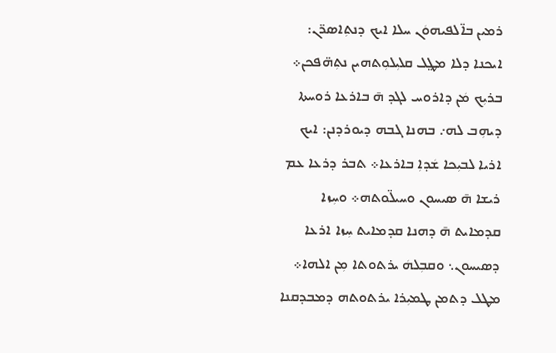ܪܡܝܢ ܒܐ̈ܠܦܝܗܘܿܢ ܚܠܐ ܐܝܟ ܕܢܬܼܐܣܪ̈ܢ: ܐܝܟܢܐ ܕܠܐ ܡܛ݀ܠ ܩܠܝܼܠܘܼܬܗܝܢ ܢܬܼܗ̈ܦܟܢ܀ ܒܪܝܼܟ ܡܿܢ ܕܐܪܘܚ ܠܓܕ ܗ̄ ܒܐܪܥܐ ܪܘܚܬܐ ܕܝܗܼܒ ܠܗ܇ ܒܗܢܐ ܓܒܗ ܕܝܘܪܕܢܢ: ܐܝܟ ܐܪܝܐ ܠܒܝܼܟܐ ܫܿܕܐܼ ܒܐܪܥܐ܀ ܬܒܪ ܕܪܥܐ ܥܡ ܪܝܫܐ ܗ̄ ܣܝܚܘܢ ܘܚܝܠ̈ܘܬܗ܀ ܘܚܼܙܐ ܩܕܡܐܝܬ ܗ̄ ܕܗܢܐ ܩܕܡܐܝܬ ܚܼܙܐ ܐܪܥܐ ܕܣܝܚܘܢ܆ ܘܩܒܼܠܗܿ ܝܪܬܘܬܐ ܡܼܢ ܐܠܗܐ܀ ܡܛܠ ܕܬܡܢ ܛܡܝܼܪܐ ܝܪܬܘܬܗ ܕܡܒܕܩܢܐ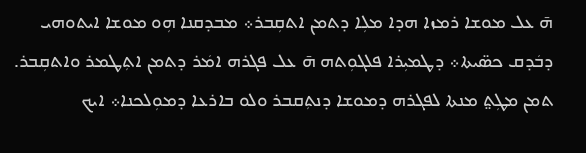ܗ̄ ܥܠ ܡܘܫܐ ܪܡܙܐ ܗܕܐ ܡܠܼܐ ܕܬܡܢ ܐܬܩܼܒܪ܀ ܡܒܕܩܢܐ ܗܼܘ ܡܘܫܐ ܐܝܬܘܗܝ ܕܒܿܕܩ ܟܣ̈ܝܬܐ܀ ܕܛܡܝܼܪܐ ܦܠܓܘܼܬܗ ܗ̄ ܥܠ ܦܓܪܗ ܐܡܿܪ ܕܬܡܢ ܐܬܼܛܡܪ ܘܐܬܩܼܒܪ. ܬܡܢ ܡܛܼܬ݀ ܡܢܬܐ ܠܦܓܪܗ ܕܡܘܫܐ ܕܢܬܼܩܒܪ ܘܠܘ ܒܐܪܥܐ ܕܡܘܼܠܟܢܐ܀ ܐܝܟ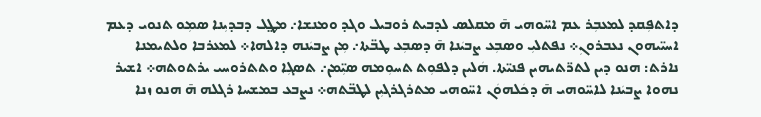ܕܐܬܦܼܩܕ ܠܡܥܒܼܪ ܥܡ ܐܚ̈ܘܗܝ ܗ̄ ܡܩܠܣ ܠܕܒܝܬ ܪܘܒܝܠ ܘܓܕ ܘܡܢܫܐ܇ ܡܛ݀ܠ ܕܒܕܝܼܢܐ ܣܡܼܘ ܬܢܘܝ ܕܥܡ ܐܚܝ̈ܝܗܘܢ ܢܥܒܪܘܢܼ܀ ܢܦܬܠܝܼ ܘܣܒܼܥ ܨܒܝܿܢܐ ܗ̄ ܕܣܒܼܥ ܛܒ̈ܬܐ܇ ܡܼܢ ܨܒܝܿܢܗ ܕܐܠܗܐ܀ ܠܡܥܪܒܐ ܘܠܬܝܡܢܐ ܢܐܪܬ: ܗܢܘ ܕܝܢ ܠܬܪ̈ܬܝܗܝܢ ܦܢܝ̈ܬܐ. ܗܿܠܝܢ ܕܠܦܘܼܬ ܬܚܘܼܡܗ ܣܝܼ̈ܡܢ܇ ܬܣܓܼܐ ܘܬܬܪܘܚܝ ܝܪܬܘܬܗ܀ ܐܫܝܪ ܢܗܘܐ ܨܒܝܿܢܐ ܠܐܚ̈ܘܗܝ ܗ̄ ܕܟܿܠܗܘܿܢ ܐܚ̈ܘܗܝ ܡܬܪܓܪܓܝܼܢ ܠܛܒ̈ܬܗ܀ ܢܨܒܥ ܒܡܫܚܐ ܪܓܠܗ ܗ̄ ܗܢܘ ܙܢܐ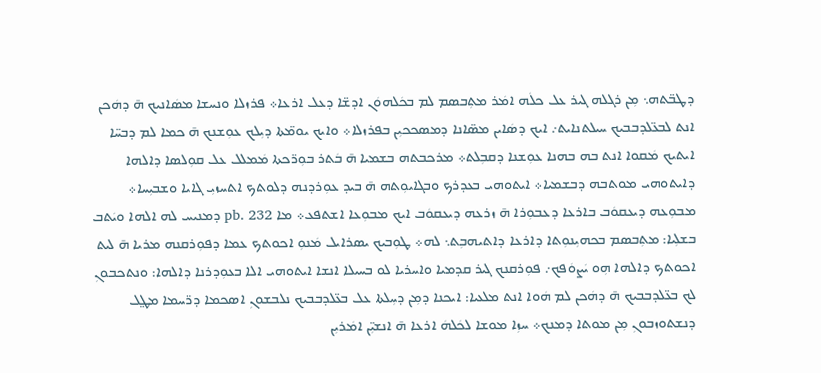ܕܛܒ̈ܬܗ܆ ܡܼܢ ܪܓܠܗ ܓܝܪ ܥܠ ܟܠܿܗ ܐܡܿܪ ܡܬܼܒܣܡ ܠܡ ܒܟܿܠܗܘܿܢ ܐܕܫ̈ܐ ܕܥܠ ܐܪܥܐ܀ ܦܪܙܠܐ ܘܢܚܫܐ ܡܣܿܐܢܝܟ ܗ̄ ܕܗܿܟܢ ܐܢܬ ܠܒܥ̈ܠܕܒܒܝܟ ܚܝܠܬܢܐܝܬ܇ ܐܝܟ ܕܣܿܐܝܢ ܡܣ̈ܐܢܐ ܕܡܣܟܟܝܼܢ ܒܦܪܙܠܐ܀ ܘܐܝܟ ܝܘܡ̈ܬܐ ܕܝܼܠܟ ܥܘܼܫܢܟ ܗ̄ ܟܡܐ ܠܡ ܕܒܚ̈ܐ ܐܝܬܝܟ ܡܿܩܘܐ ܐܢܬ ܒܗ ܒܗܢܐ ܥܘܼܫܢܐ ܕܩܒܼܠܬ܀ ܡܪܟܒܬܗ ܒܫܡܝܐ ܗ̄ ܒܿܬܪ ܒܘܼܪ̈ܟܬܐ ܡܿܡܠܠ ܥܠ ܩܘܼܠܣܐ ܕܐܠܗܐ ܕܐܝܬܘܗܝ ܡܘܬܒܗ ܕܒܫܡܝܐ܀ ܐܝܬܘܗܝ ܒܥܕܪܟ ܘܒܓܐܝܘܼܬܗ ܗ̄ ܒܝܕ ܥܘܼܪܕܢܗ ܕܠܘܬܟ ܐܬܚܙܝܼ ܓܐܝܐ ܘܫܒܝܼܚܐ܀ ܡܒܘܼܥܗ ܕܝܥܩܘܿܒ ܒܐܪܥܐ ܕܥܒܘܼܪܐ ܗ̄ ܙܪܥܗ ܕܝܥܩܘܿܒ ܐܝܟ ܡܒܘܼܥܐ ܐܫܬܦܥ܀ ܡܐ pb. 232 ܕܡܢܝܚ ܠܗ ܐܠܗܐ ܘܝܿܬܒ ܒܫܠܼܝܐ: ܡܬܼܒܣܡ ܒܟܗܝܼܢܘܼܬܐ ܕܐܪܥܐ ܕܐܬܝܗܒܼܬ܆ ܠܗ܀ ܛܘܼܒܝܟ ܝܣܪܐܝܠ ܡܿܢܘܼ ܐܟܘܬܟ ܥܡܐ ܕܦܘܼܪܩܢܗ ܡܪܝܐ ܗ̄ ܠܝܬ ܐܟܘܬܟ ܕܐܠܗܐ ܗܼܘ ܝܿܨܘܿܦܟ܇ ܦܘܼܪܩܢܟ ܓܝܪ ܩܕܡܝܐ ܘܐܚܪܝܐ ܠܘ ܒܚܝܠܐ ܐܢܫܐ ܐܝܬܘܗܝ ܐܠܐ ܒܥܘܼܕܪܢܐ ܕܐܠܗܐ: ܘܢܬܟܒܘܢܼ ܠܟ ܒܥ̈ܠܕܒܒܝܟ ܗ̄ ܕܗܿܟܢ ܠܡ ܗܿܘܐ ܐܢܬ ܡܠܥܝܐ: ܐܝܟܢܐ ܕܡܼܢ ܕܚܼܠܬܐ ܥܠ ܒܥ̈ܠܕܒܒܝܟ ܢܠܒܫܘܢܼ ܐܣܟܡܐ ܕܪ̈ܚܡܐ ܡܛ݀ܠ ܕܢܫܬܘܙܒܘܢܼ ܡܼܢ ܡܘܬܐ ܕܡܢܟ܀ ܚܙܼܐ ܡܘܫܐ ܠܟܿܠܗܿ ܐܪܥܐ ܗ̄ ܐܢܫܝܼ̈ܢ ܐܡܿܪܝܼܢ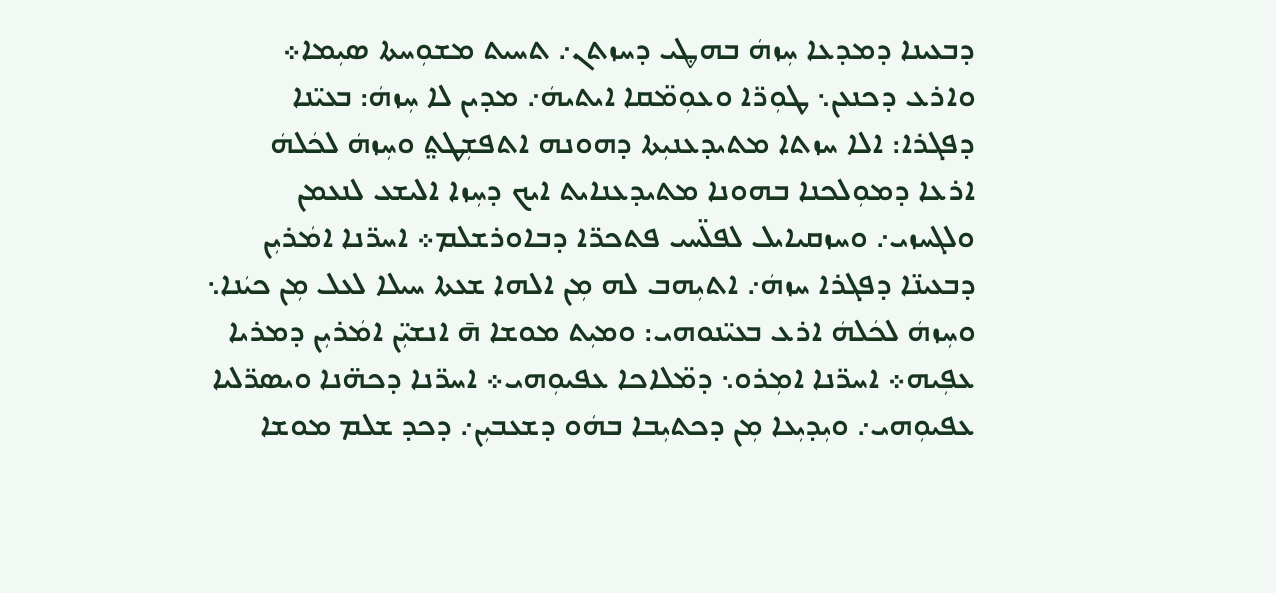ܕܒܥܝܢܐ ܕܡܕܥܐ ܚܼܙܗܿ ܒܗܜܝ ܕܚܙܬܢ܇ ܬܚܝܬ ܡܫܘܼܚܬܐ ܣܝܼܡܐ܀ ܘܐܪܥ ܕܟܢܥܢ܆ ܛܘܼܪ̈ܐ ܘܥܘܼܡ̈ܩܐ ܐܝܬܝܗܿ܇ ܡܕܝܢ ܠܐ ܚܼܙܗܿ: ܒܥܝ̈ܢܐ ܕܦܓܪܐ: ܐܠܐ ܚܙܬܐ ܡܬܝܕܥܢܝܼܬܐ ܕܗܘܢܗ ܐܬܦܫܼܛܬ݀ ܘܚܼܙܗܿ ܠܟܿܠܗܿ ܐܪܥܐ ܕܡܘܼܠܟܢܐ ܒܗܘܢܐ ܡܬܝܕܥܢܐܝܬ ܐܝܟ ܕܚܼܙܐ ܐܠܝܫܥ ܠܢܥܡܢ ܘܠܓܚܙܝ܇ ܘܚܙܩܝܐܝܠ ܠܦܠ̈ܚܝ ܦܬܟܪ̈ܐ ܕܒܐܘܪܫܠܡ܀ ܐܚܪ̈ܢܐ ܐܡܿܪܝܼܢ ܕܒܥܝܢ̈ܐ ܕܦܓܪܐ ܚܙܗܿ܇ ܐܬܝܼܗܒ ܠܗ ܡܼܢ ܐܠܗܐ ܫܥܬܐ ܚܝܠܐ ܠܥܠ ܡܼܢ ܟܝܿܢܐ܆ ܘܚܼܙܗܿ ܠܟܿܠܗܿ ܐܪܥ ܒܥܝ̈ܢܘܗܝ: ܘܡܝܼܬ ܡܘܫܐ ܗ̄ ܐܢܫܝܼ̈ܢ ܐܡܿܪܝܼܢ ܕܡܪܝܐ ܥܦܼܝܗ܀ ܐܚܪ̈ܢܐ ܐܡܼܪܘ܆ ܕܡ̈ܠܐܟܐ ܥܦܝܘܼܗܝ܀ ܐܚܪ̈ܢܐ ܕܟܗ̈ܢܐ ܘܝܣܪ̈ܠܝܐ ܥܦܝܘܼܗܝ܇ ܘܝܼܕܝܼܥܐ ܡܼܢ ܕܟܬܝܼܒܐ ܒܗܿܘ ܕܫܥܒܝܼܢ܇ ܕܟܕ ܫܠܡ ܡܘܫܐ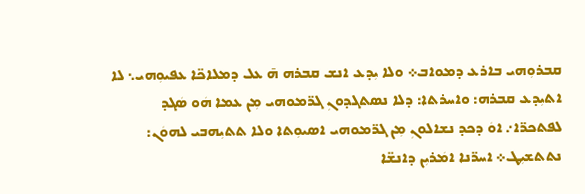ܩܒܪܘܼܗܝ ܒܐܪܥ ܕܡܘܐܒ܀ ܘܠܐ ܝܼܕܥ ܐܢܫ ܩܒܪܗ ܗ̄ ܥܠ ܕܡܠܐܟ̈ܐ ܥܦܝܘܼܗܝ܆ ܠܐ ܐܬܝܼܕܥ ܩܒܪܗ: ܘܐܚܪܬܐ: ܕܠܐ ܢܣܬܓܕܘܢܼ ܓܪ̈ܡܘܗܝ ܡܼܢ ܥܡܐ ܗܿܘ ܣܿܓܕ ܠܦܬܟܪ̈ܐ܇ ܐܘܿ ܕܟܕ ܢܫܐܠܘܢܼ ܡܼܢ ܓܪ̈ܡܘܗܝ ܐܣܝܘܼܬܐ ܘܠܐ ܬܬܝܼܗܒܝ ܠܗܘܿܢ: ܢܬܬܫܝܼܛ܀ ܐܚܪ̈ܢܐ ܐܡܿܪܝܼܢ ܕܐܢܫ̈ܐ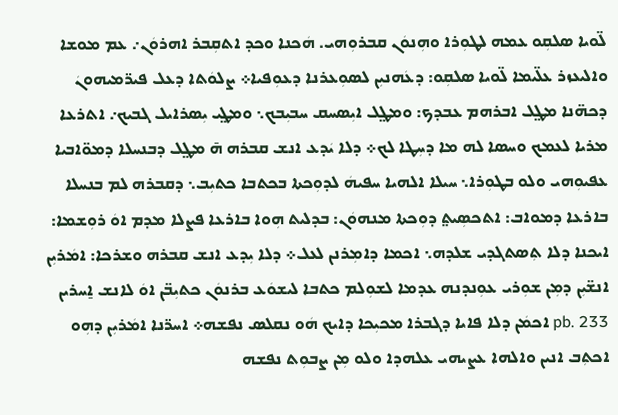ܠ̈ܘܝܐ ܣܠܩܼܘ ܥܡܗ ܠܛܘܼܪܐ ܘܗܼܢܘܿܢ ܩܒܪܘܼܗܝ. ܗܿܟܢܐ ܘܟܕ ܐܬܩܼܒܪ ܐܗܪܘܿܢ܇ ܥܡ ܡܘܫܐ ܘܐܠܝܥܙܪ ܥܠ̈ܝܡܐ ܠ̈ܘܝܐ ܣܠܩܼܘ: ܕܥܿܗܢܝܼܢ ܠܣܘܼܥܪܢܐ ܕܥܘܼܦܝܐ܀ ܨܠܘܿܬܐ ܕܥܠ ܦܝܪ̈ܡܝܗܘܢܿ ܕܟܗ̈ܢܐ ܡܛ݀ܠ ܐܒܪܗܡ ܥܒܕܟ: ܘܡܛ݀ܠ ܐܝܼܣܚܩ ܚܒܝܼܒܟ܆ ܘܡܛ݀ܝ ܝܼܣܪܐܝܠ ܓܒܝܟ܇ ܐܬܪܥܐ ܡܪܝܐ ܠܥܡܟ ܘܚܣܐ ܠܗ ܡܐ ܕܚܼܛܐ ܠܟ܀ ܕܠܐ ܝܿܕܥ ܐܢܫ ܩܒܪܗ ܗ̄ ܡܛ݀ܠ ܕܒܢܚܠܐ ܕܡܘ̈ܐܒܝܐ ܥܦܝܘܼܗܝ ܘܠܘ ܒܛܘܼܪܐ܆ ܚܝܠܐ ܐܠܗܝܐ ܚܦܝܗܿ ܠܕܘܼܟܬܐ ܒܟܬܒܐ ܟܬܝܼܒ܆ ܕܩܒܪܗ ܠܡ ܒܢܚܠܐ ܒܐܪܥܐ ܕܡܘܐܒ: ܐܬܟܣܼܝܬ݀ ܕܘܼܟܬܐ ܡܢܗܘܿܢ: ܒܕܠܝܬ ܗܼܘܐ ܒܐܪܥܐ ܦܨܠܐ ܡܕܡ ܐܘܿ ܪܘܼܫܡܐ: ܐܝܟܢܐ ܕܠܐ ܬܼܣܬܓܕܝ ܫܠܕܗ܆ ܐܟܡܐ ܕܐܡܼܪܢܢ ܠܥܠ܀ ܕܠܐ ܝܼܕܥ ܐܢܫ ܩܒܪܗ ܘܫܪܟܐ: ܐܡܿܪܝܼܢ ܐܢܫ̈ܝܼܢ ܕܡܼܢ ܫܘܼܪܝ ܥܘܼܢܕܢܗ ܥܕܡܐ ܠܫܘܼܠܡ ܟܬܒܐ ܠܝܫܘܿܥ ܒܪܢܘܿܢ ܟܬܝܼܒ̈ܢ ܐܘܿ ܠܐܢܫ ܐ̱ܚܪܝܢ pb. 233 ܐܟܡܿܢ ܕܠܐ ܦܐܝܐ ܕܓܒܪܐ ܡܟܝܼܟܐ ܕܐܝܟ ܗܿܘ ܢܩܠܣ ܢܦܫܗ܀ ܐܚܪ̈ܢܐ ܐܡܿܪܝܼܢ ܕܗܼܘ ܐܟܬܼܒ ܐܢܝܢ ܘܐܠܗܐ ܥܨܝܗܝ ܥܠܗܕܐ ܘܠܘ ܡܼܢ ܨܒܘܼܬ ܢܦܫܗ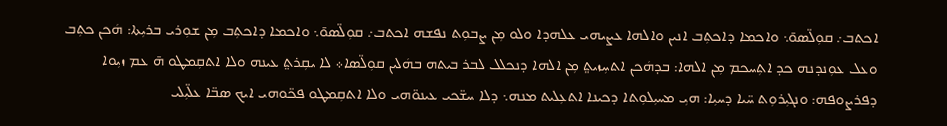ܐܟܬܒ܇ ܩܘܼܠ̈ܣܘ̄܆ ܘܐܟܡܐ ܕܐܟܬܼܒ ܐܢܝܢ ܘܐܠܗܐ ܥܨܝܗܝ ܥܠܗܕܐ ܘܠܘ ܡܼܢ ܨܒܘܼܬ ܢܦܫܗ ܐܟܬܒ܇ ܩܘܼܠ̈ܣܘ̄܆ ܘܐܟܡܐ ܕܐܟܬܼܒ ܡܼܢ ܫܘܼܪܝ ܒܪܝܼܬܐ: ܗܿܟܢ ܟܬܼܒ ܘܥܠ ܥܘܼܢܕܢܗ ܟܕ ܐܬܼܚܟܡ ܡܼܢ ܐܠܗܐ: ܒܕܗܿܟܢ ܐܬܚܼܙܝܬ݀ ܡܼܢ ܐܠܗܐ ܕܢܟܠܠ ܠܒܪ ܒܝܬܗ ܒܗܿܠܝܢ ܩܘܼܠ̈ܣܐ܀ ܠܐ ܝܩܼܪܬ݀ ܥܝܢܗ ܘܠܐ ܐܬܩܼܡܛܘ ܗ̄ ܥܡ ܙܝܼܘܐ ܕܦܪܨܘܦܗ: ܘܢܓܝܼܪܘܼܬ ܚ̈ܝܐ ܕܚܝܼܐ: ܗܝܼ ܡܚܝܼܠܘܼܬܐ ܕܟܝܢܐ ܐܬܥܼܠܝܬ ܡܢܗ܆ ܕܠܐ ܚܫ̈ܟܝ ܥܝܢܘ̈ܗܝ ܘܠܐ ܐܬܩܼܡܛܘ ܦܟ̈ܘܗܝ ܐܝܟ ܣܒ̈ܐ ܥܠ̈ܝܼܠܝ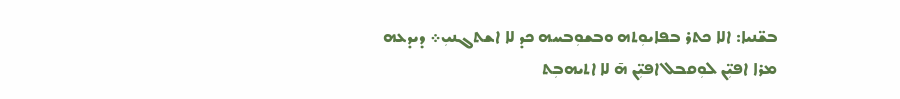ܒܫ̈ܢܝܐ: ܐܠܐ ܟܬܪ ܒܦܐܝܘܼܬܗ ܘܒܫܘܼܒܚܗ ܟܕ ܠܐ ܐܫܬܓܢܝܼ܀ ܕܝܕܥܗ ܡܪܐ ܐܦܝܼ̈ܢ ܠܘܼܩܒܠ ܐܦܝܼ̈ܢ ܗ̄ ܠܐ ܐܬܝܗܒܼܬ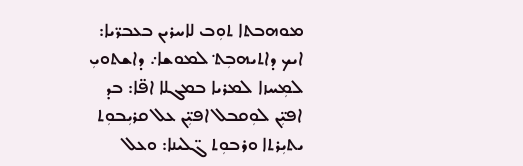ܡܘܗܒܬܐ ܬܘܼܒ ܠܐܚܪܝܢ ܒܥܒܪ̈ܝܐ: ܐܝܟ ܕܐܬܝܗܒܼܬ݀ ܠܡܘܫܐ܇ ܕܐܫܬܘܝܼ ܠܡܼܚܙܐ ܠܡܪܝܐ ܒܡܓܠܐ ܐܦ̈ܐ: ܒܕ ܐܦܝܼ̈ܢ ܠܘܼܩܒܠ ܐܦܝܼ̈ܢ ܥܠ ܩܪܝܼܒܘܼܬ ܝܬܝܼܪܬܐ ܘܪܒܘܼܬ ܓ̈ܠܝܢܐ: ܘܥܠ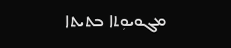ܡܓܘܝܘܼܬܐ ܒܬܝܬܐ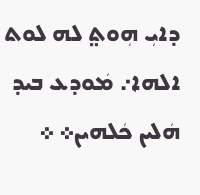ܕܐܝܼ ܗܼܘܬ݀ ܠܗ ܠܘܬ ܐܠܗܐ܇ ܡܿܘܕܥ ܒܝܕ ܗܿܠܝܢ ܟܿܠܗܝܢ܀ ܀